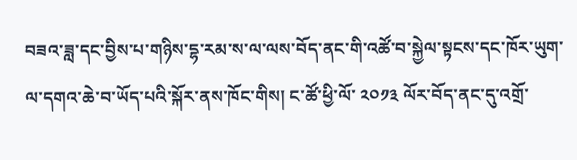བཟའ་ཟླ་དང་བྱིས་པ་གཉིས་དྷ་རམ་ས་ལ་ལས་བོད་ནང་གི་འཚོ་བ་སྐྱེལ་སྟངས་དང་ཁོར་ཡུག་ལ་དགའ་ཆེ་བ་ཡོད་པའི་སྐོར་ནས་ཁོང་གིས། ང་ཚོ་ཕྱི་ལོ་ ༢༠༡༣ ལོར་བོད་ནང་དུ་འགྲོ་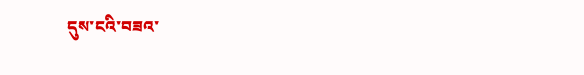དུས་ངའི་བཟའ་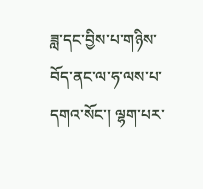ཟླ་དང་བྱིས་པ་གཉིས་བོད་ནང་ལ་ཧ་ལས་པ་དགའ་སོང་། ལྷག་པར་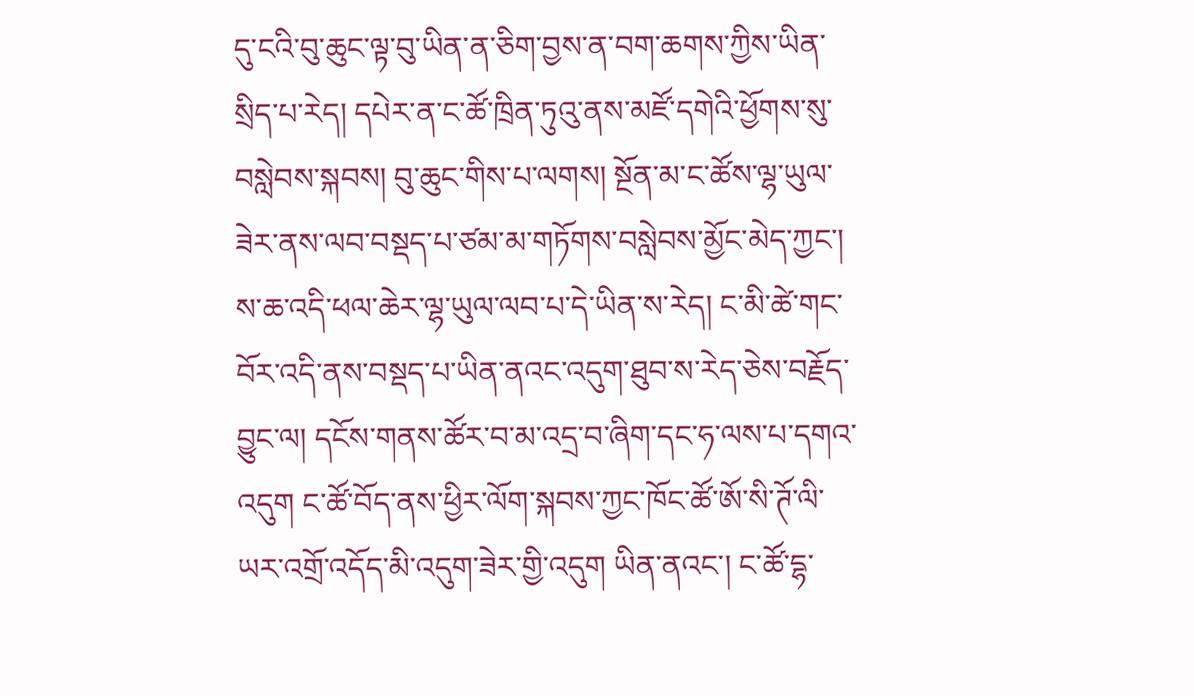དུ་ངའི་བུ་ཆུང་ལྟ་བུ་ཡིན་ན་ཅིག་བྱས་ན་བག་ཆགས་ཀྱིས་ཡིན་སྲིད་པ་རེད། དཔེར་ན་ང་ཚོ་ཁྲིན་ཏུའུ་ནས་མཛོ་དགེའི་ཕྱོགས་སུ་བསླེབས་སྐབས། བུ་ཆུང་གིས་པ་ལགས། སྔོན་མ་ང་ཚོས་ལྷ་ཡུལ་ཟེར་ནས་ལབ་བསྡད་པ་ཙམ་མ་གཏོགས་བསླེབས་མྱོང་མེད་ཀྱང་། ས་ཆ་འདི་ཕལ་ཆེར་ལྷ་ཡུལ་ལབ་པ་དེ་ཡིན་ས་རེད། ང་མི་ཚེ་གང་བོར་འདི་ནས་བསྡད་པ་ཡིན་ནའང་འདུག་ཐུབ་ས་རེད་ཅེས་བརྗོད་བྱུང་ལ། དངོས་གནས་ཚོར་བ་མ་འདྲ་བ་ཞིག་དང་ཧ་ལས་པ་དགའ་འདུག ང་ཚོ་བོད་ནས་ཕྱིར་ལོག་སྐབས་ཀྱང་ཁོང་ཚོ་ཨོ་སི་ཊོ་ལི་ཡར་འགྲོ་འདོད་མི་འདུག་ཟེར་གྱི་འདུག ཡིན་ནའང་། ང་ཚོ་དྷ་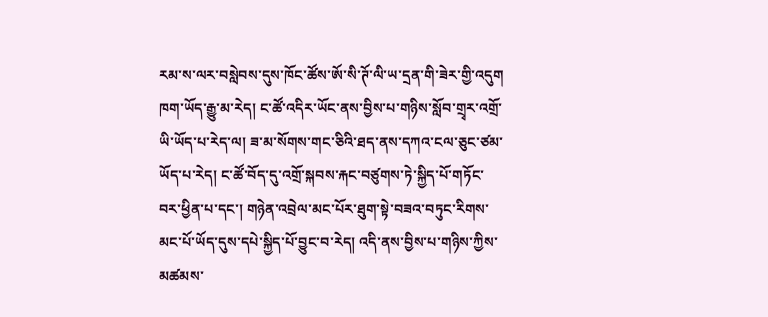རམ་ས་ལར་བསླེབས་དུས་ཁོང་ཚོས་ཨོ་སི་ཊོ་ལི་ཡ་དྲན་གི་ཟེར་གྱི་འདུག ཁག་ཡོད་རྒྱུ་མ་རེད། ང་ཚོ་འདིར་ཡོང་ནས་བྱིས་པ་གཉིས་སློབ་གྲྭར་འགྲོ་ཡི་ཡོད་པ་རེད་ལ། ཟ་མ་སོགས་གང་ཅིའི་ཐད་ནས་དཀའ་ངལ་ཅུང་ཙམ་ཡོད་པ་རེད། ང་ཚོ་བོད་དུ་འགྲོ་སྐབས་རྐང་བཙུགས་ཏེ་སྐྱིད་པོ་གཏོང་བར་ཕྱིན་པ་དང་། གཉེན་འབྲེལ་མང་པོར་ཐུག་སྟེ་བཟའ་བཏུང་རིགས་མང་པོ་ཡོད་དུས་དཔེ་སྐྱིད་པོ་བྱུང་བ་རེད། འདི་ནས་བྱིས་པ་གཉིས་ཀྱིས་མཚམས་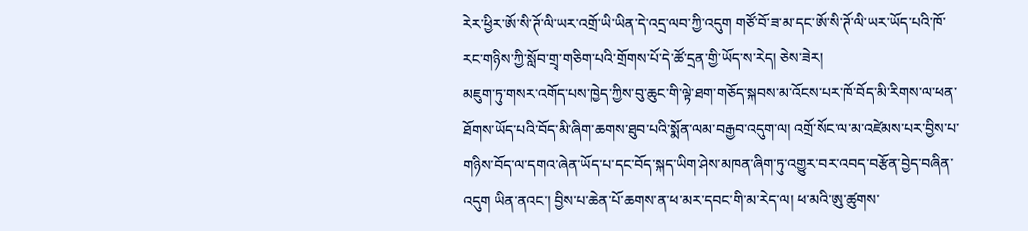རེར་ཕྱིར་ཨོ་སི་ཊོ་ལི་ཡར་འགྲོ་ཡི་ཡིན་དེ་འདྲ་ལབ་ཀྱི་འདུག གཙོ་བོ་ཟ་མ་དང་ཨོ་སི་ཊོ་ལི་ཡར་ཡོད་པའི་ཁོ་རང་གཉིས་ཀྱི་སློབ་གྲྭ་གཅིག་པའི་གྲོགས་པོ་དེ་ཚོ་དྲན་གྱི་ཡོད་ས་རེད། ཅེས་ཟེར།
མཇུག་ཏུ་གསར་འགོད་པས་ཁྱེད་ཀྱིས་བུ་ཆུང་གི་ལྟེ་ཐག་གཅོད་སྐབས་མ་འོངས་པར་ཁོ་བོད་མི་རིགས་ལ་ཕན་ཐོགས་ཡོད་པའི་བོད་མི་ཞིག་ཆགས་ཐུབ་པའི་སྨོན་ལམ་བརྒྱབ་འདུག་ལ། འགྲོ་སོང་ལ་མ་འཛེམས་པར་བྱིས་པ་གཉིས་བོད་ལ་དགའ་ཞེན་ཡོད་པ་དང་བོད་སྐད་ཡིག་ཤེས་མཁན་ཞིག་ཏུ་འགྱུར་བར་འབད་བརྩོན་བྱེད་བཞིན་འདུག ཡིན་ནའང་། བྱིས་པ་ཆེན་པོ་ཆགས་ན་ཕ་མར་དབང་གི་མ་རེད་ལ། ཕ་མའི་ཨུ་ཚུགས་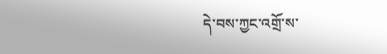དེ་བས་ཀྱང་འགྲོ་ས་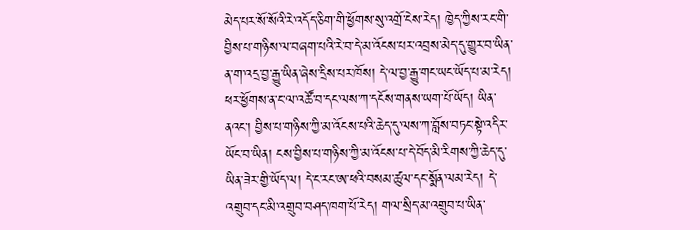མེད་པར་སོ་སོའི་རེ་འདོད་ཅིག་གི་ཕྱོགས་སུ་འགྲོ་ངེས་རེད། ཁྱེད་ཀྱིས་རང་གི་བྱིས་པ་གཉིས་ལ་བཞག་པའི་རེ་བ་དེ་མ་འོངས་པར་འབྲས་མེད་དུ་གྱུར་བ་ཡིན་ན་ག་འདྲ་བྱ་རྒྱུ་ཡིན་ཞེས་དྲིས་པར་ཁོས། དེ་ལ་བྱ་རྒྱུ་གང་ཡང་ཡོད་པ་མ་རེད། ཕར་ཕྱོགས་ན་ང་ལ་འཚོ་བ་དང་ལས་ཀ་དངོས་གནས་ཡག་པོ་ཡོད། ཡིན་ནའང་། བྱིས་པ་གཉིས་ཀྱི་མ་འོངས་པའི་ཆེད་དུ་ལས་ཀ་བློས་བཏང་སྟེ་འདིར་ཡོང་བ་ཡིན། ངས་བྱིས་པ་གཉིས་ཀྱི་མ་འོངས་པ་དེ་བོད་མི་རིགས་ཀྱི་ཆེད་དུ་ཡིན་ཟེར་གྱི་ཡོད་ལ། དེ་ང་རང་ཨ་ཕའི་བསམ་ཚུལ་དང་སྨོན་ལམ་རེད། དེ་འགྲུབ་དང་མི་འགྲུབ་བཤད་ཁག་པོ་རེད། གལ་སྲིད་མ་འགྲུབ་པ་ཡིན་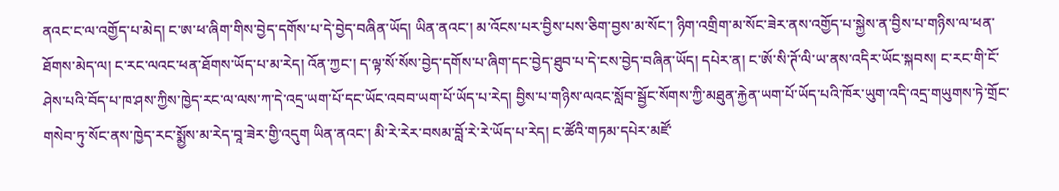ནའང་ང་ལ་འགྱོད་པ་མེད། ང་ཨ་ཕ་ཞིག་གིས་བྱེད་དགོས་པ་དེ་བྱེད་བཞིན་ཡོད། ཡིན་ནའང་། མ་འོངས་པར་བྱིས་པས་ཅིག་བྱས་མ་སོང་། ཉིག་འགྲིག་མ་སོང་ཟེར་ནས་འགྱོད་པ་སྐྱེས་ན་བྱིས་པ་གཉིས་ལ་ཕན་ཐོགས་མེད་ལ། ང་རང་ལའང་ཕན་ཐོགས་ཡོད་པ་མ་རེད། འོན་ཀྱང་། ད་ལྟ་སོ་སོས་བྱེད་དགོས་པ་ཞིག་དང་བྱེད་ཐུབ་པ་དེ་ངས་བྱེད་བཞིན་ཡོད། དཔེར་ན། ང་ཨོ་སི་ཊོ་ལི་ཡ་ནས་འདིར་ཡོང་སྐབས། ང་རང་གི་ངོ་ཤེས་པའི་བོད་པ་ཁ་ཤས་ཀྱིས་ཁྱེད་རང་ལ་ལས་ཀ་དེ་འདྲ་ཡག་པོ་དང་ཡོང་འབབ་ཡག་པོ་ཡོད་པ་རེད། བྱིས་པ་གཉིས་ལའང་སློབ་སྦྱོང་སོགས་ཀྱི་མཐུན་རྐྱེན་ཡག་པོ་ཡོད་པའི་ཁོར་ཡུག་འདི་འདྲ་གཡུགས་ཏེ་གྲོང་གསེབ་ཏུ་སོང་ནས་ཁྱེད་རང་སྨྱོས་མ་རེད་བཱ་ཟེར་གྱི་འདུག ཡིན་ནའང་། མི་རེ་རེར་བསམ་བློ་རེ་རེ་ཡོད་པ་རེད། ང་ཚོའི་གཏམ་དཔེར་མཛོ་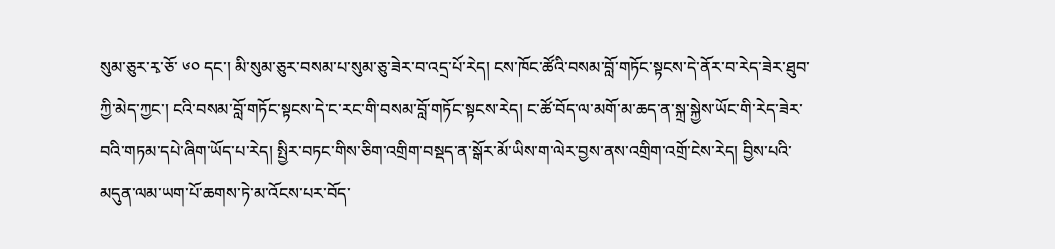སུམ་ཅུར་རྭ་ཅོ་ ༦༠ དང་། མི་སུམ་ཅུར་བསམ་པ་སུམ་ཅུ་ཟེར་བ་འདྲ་པོ་རེད། ངས་ཁོང་ཚོའི་བསམ་བློ་གཏོང་སྟངས་དེ་ནོར་བ་རེད་ཟེར་ཐུབ་ཀྱི་མེད་ཀྱང་། ངའི་བསམ་བློ་གཏོང་སྟངས་དེ་ང་རང་གི་བསམ་བློ་གཏོང་སྟངས་རེད། ང་ཚོ་བོད་ལ་མགོ་མ་ཆད་ན་སྐྲ་སྐྱེས་ཡོང་གི་རེད་ཟེར་བའི་གཏམ་དཔེ་ཞིག་ཡོད་པ་རེད། སྤྱིར་བཏང་གིས་ཅིག་འགྲིག་བསྡད་ན་སྒོར་མོ་ཡིས་ག་ལེར་བྱས་ནས་འགྲིག་འགྲོ་ངེས་རེད། བྱིས་པའི་མདུན་ལམ་ཡག་པོ་ཆགས་ཏེ་མ་འོངས་པར་བོད་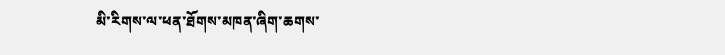མི་རིགས་ལ་ཕན་ཐོགས་མཁན་ཞིག་ཆགས་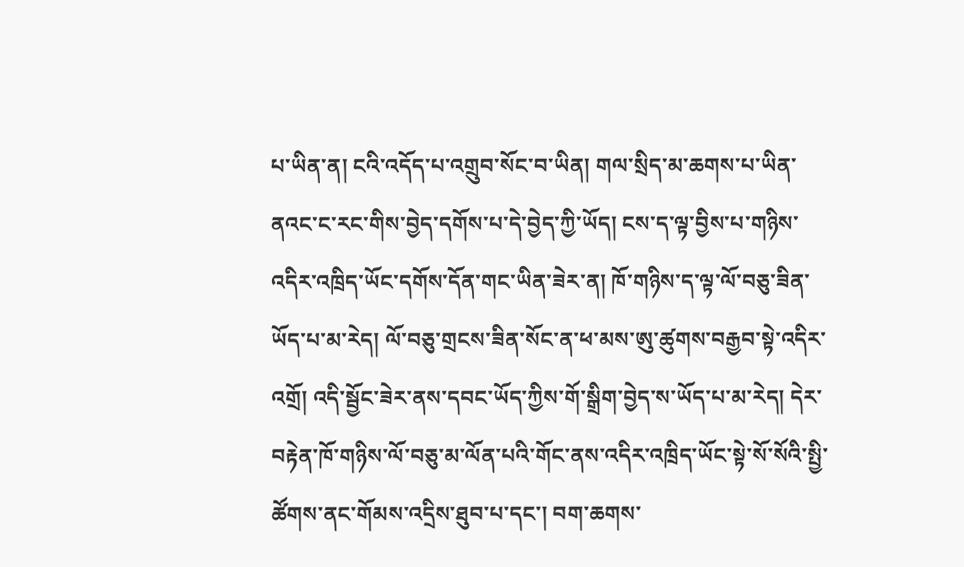པ་ཡིན་ན། ངའི་འདོད་པ་འགྲུབ་སོང་བ་ཡིན། གལ་སྲིད་མ་ཆགས་པ་ཡིན་ནའང་ང་རང་གིས་བྱེད་དགོས་པ་དེ་བྱེད་ཀྱི་ཡོད། ངས་ད་ལྟ་བྱིས་པ་གཉིས་འདིར་འཁྲིད་ཡོང་དགོས་དོན་གང་ཡིན་ཟེར་ན། ཁོ་གཉིས་ད་ལྟ་ལོ་བཅུ་ཟིན་ཡོད་པ་མ་རེད། ལོ་བཅུ་གྲངས་ཟིན་སོང་ན་ཕ་མས་ཨུ་ཚུགས་བརྒྱབ་སྟེ་འདིར་འགྲོ། འདི་སྦྱོང་ཟེར་ནས་དབང་ཡོད་ཀྱིས་གོ་སྒྲིག་བྱེད་ས་ཡོད་པ་མ་རེད། དེར་བརྟེན་ཁོ་གཉིས་ལོ་བཅུ་མ་ལོན་པའི་གོང་ནས་འདིར་འཁྲིད་ཡོང་སྟེ་སོ་སོའི་སྤྱི་ཚོགས་ནང་གོམས་འདྲིས་ཐུབ་པ་དང་། བག་ཆགས་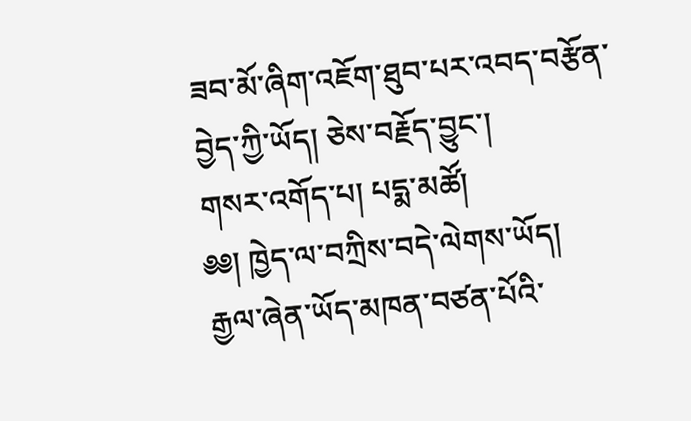ཟབ་མོ་ཞིག་འཇོག་ཐུབ་པར་འབད་བརྩོན་བྱེད་ཀྱི་ཡོད། ཅེས་བརྗོད་བྱུང་།
གསར་འགོད་པ། པདྨ་མཚོ།
༅༅། ཁྱེད་ལ་བཀྲིས་བདེ་ལེགས་ཡོད།
རྒྱལ་ཞེན་ཡོད་མཁན་བཙན་པོའི་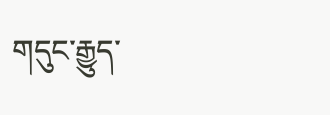གདུང་རྒྱུད་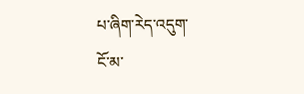པ་ཞིག་རེད་འདུག་
ངོ་མ་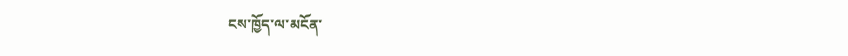ངས་ཁྱོད་ལ་མངོན་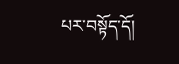པར་བསྟོད་དོ།